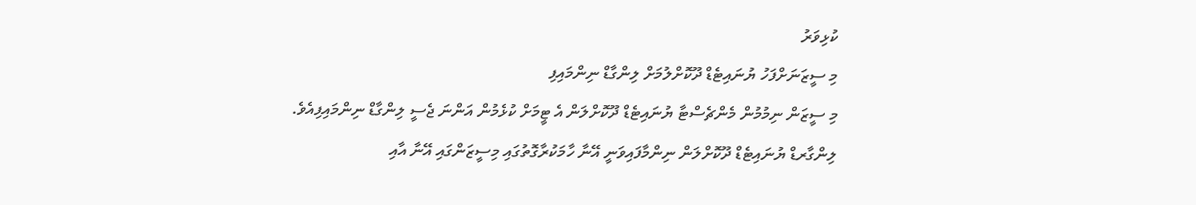ކުޅިވަރު
މި ސީޒަނަށްފަހު ޔުނައިޓެޑް ދޫކޮށްލުމަށް ލިންގާޑް ނިންމައިފި
މި ސީޒަން ނިމުމުން މެންޗެސްޓާ ޔުނައިޓެޑް ދޫކޮށްލަން އެ ޓީމަށް ކުޅެމުން އަންނަ ޖެސީ ލިންގާޑް ނިންމައިފިއެވެ.
ލިންގާރޑް ޔުނައިޓެޑް ދޫކޮށްލަން ނިންމާފައިވަނީ އޭނާ ހާމަކުރާގޮތުގައި މިސީޒަންގައި އޭނާ އާއި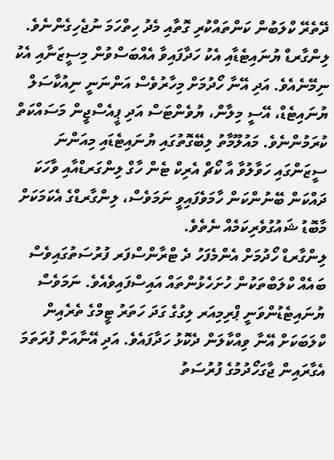ދޭތެރޭ ކްލަބުން ކަންތައްކުރި ގޮތާއި މެދު ހިތްހަމަ ނުޖެހިގެންނެވެ.
ލިންގާރޑް ޔުނައިޓެޑާއި އެކު ހަދާފައިވާ އެއްބަސްވުން މިސީޒަނާއި އެކު ނިމޭނެއެވެ. އަދި އޭނާ ހޯދުމަށް މިހާރުވެސް އަންނަނީ ނިއުކާސަލް ޔުނައިޓެޑް، އޭސީ މިލާން، ޔުވެންޓަސް އަދި ޕީއެސްޖީން މަސައްކަތް ކުރަމުންނެވެ. މައުލޫމާތު ލިބޭގޮތުގައި ޔުނައިޓެޑައި މިއަންނަ ސީޒަންގައި ހަވާލުވާ އާ ކޯޗް އެރިކް ޓެން ހާގް ލިންގަރޑްއާއި ވާހަކަ ދައްކަން ބޭނުންކަން ހާމަވެފައިވީ ނަމަވެސް، ލިންގާރޑްގެ އެކަމަކަށް މާބޮޑު ޝައުގުވެރިކަމެއް ނެތެވެ.
ލިންގާރޑް ހޯދުމަށް އެންމެފަހު ދެ ޓްރާންސްފަރ ފުރުސަތުގައިވެސް ބައެއް ކްލަބްތަކުން ހުށަހެޅުންތައް އައިސްފައިވެއެވެ. ނަމަވެސް ޔުނައިޓެޑުންވަނީ ޕްރިމިއަރ ލިގުގެ ގަދަ ހަތަރު ޓީމްގެ ތެރެއިން ކްލަބަކަށް އޭނާ ވިއްކާލަން ދެކޮޅު ހަދާފައެވެ. އަދި އޭނާއަށް ފުރަތަމަ އެގާރައިން ޖާގަހޯދުމުގެ ފުރުސަތު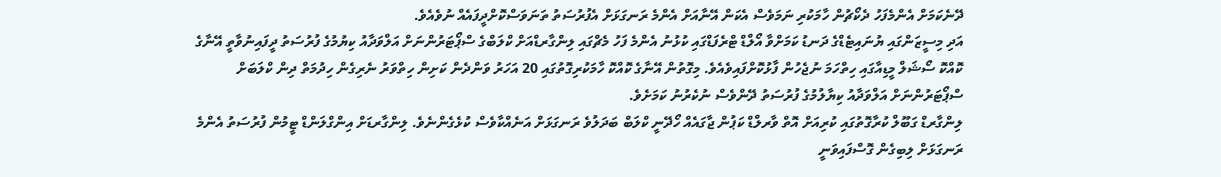ދޭނެކަމަށް އެންމެފަހު ދެކޯޗުން ހާމަކުރި ނަމަވެސް އެކަން އޭނާއަށް އެންމެ ރަނގަޅަށް އެފުރުސަތު ތަނަވަސްކޮށްދީފައެއް ނުވެއެވެ.
އަދި މިސީޒަންގައި ޔުނައިޓެޑްގެ ދަނޑު ކަމަށްވާ އޯލްޑް ޓްރެފަޑްގައި ކުޅުނު އެންމެ ފަހު މެޗްގައި ލިންގާރޑްއަށް ކްލަބްގެ ސްޕޯޓަރުންނަށް އަލްވަދާއު ކިޔުމުގެ ފުރުސަތު ދީފައިނުވާތީ އޭނާގެ ކޮއްކޮ ސޯޝަލް މީޑިއާގައި ހިތްހަމަ ނުޖެހުން ފާޅުކޮށްފައިވެއެވެ. މިގޮތުން އޭނާގެ ކޮއްކޮ ހާމަކުރިގޮތުގައި 20 އަހަރު ވަންދެން ކަށިން ހިތްވަރު ނެރިގެން ހިދުމަތް ދިން ކްލަބަށް ސްޕޯޓަރުންނަށް އަލްވަދާއު ކިޔާލުމުގެ ފުރުސަތު ދޭންވެސް ނުކެރުނު ކަމަށެވެ.
ލިންގާރޑް ގަބޫލް ކުރާގޮތުގައި ކުރިއަށް އޮތް ވާރލްޑް ކަޕުން ޖާގައެއް ހޯދޭނީ ކްލަބް ބަދަލުވެ ރަނގަޅަށް އަނެއްކާވެސް ކުޅެގެންނެވެ. ލިންގާރޑަށް އިންގްލަންޑް ޓީމުން ފުރުސަތު އެންމެ ރަނގަޅަށް ލިބިގެން ގޮސްފައިވަނީ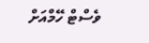ވެސްޓް ހޭމްއަށް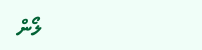ލޯން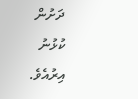ދަށުން ކުޅުނު އިރުއެވެ.